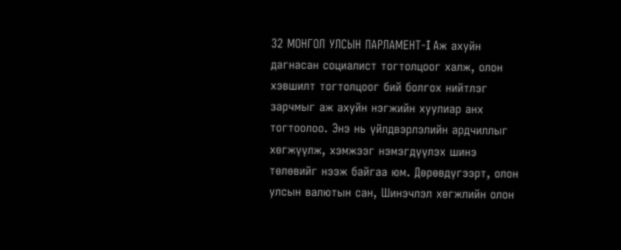32 МОНГОЛ УЛСЫН ПАРЛАМЕНТ-I Аж ахуйн дагнасан социалист тогтолцоог халж, олон хэвшилт тогтолцоог бий болгох нийтлэг зарчмыг аж ахуйн нэгжийн хуулиар анх тогтоолоо. Энэ нь үйлдвэрлэлийн ардчиллыг хөгжүүлж, хэмжээг нэмэгдүүлэх шинэ төлөвийг нээж байгаа юм. Дөрөвдүгээрт, олон улсын валютын сан, Шинэчлэл хөгжлийн олон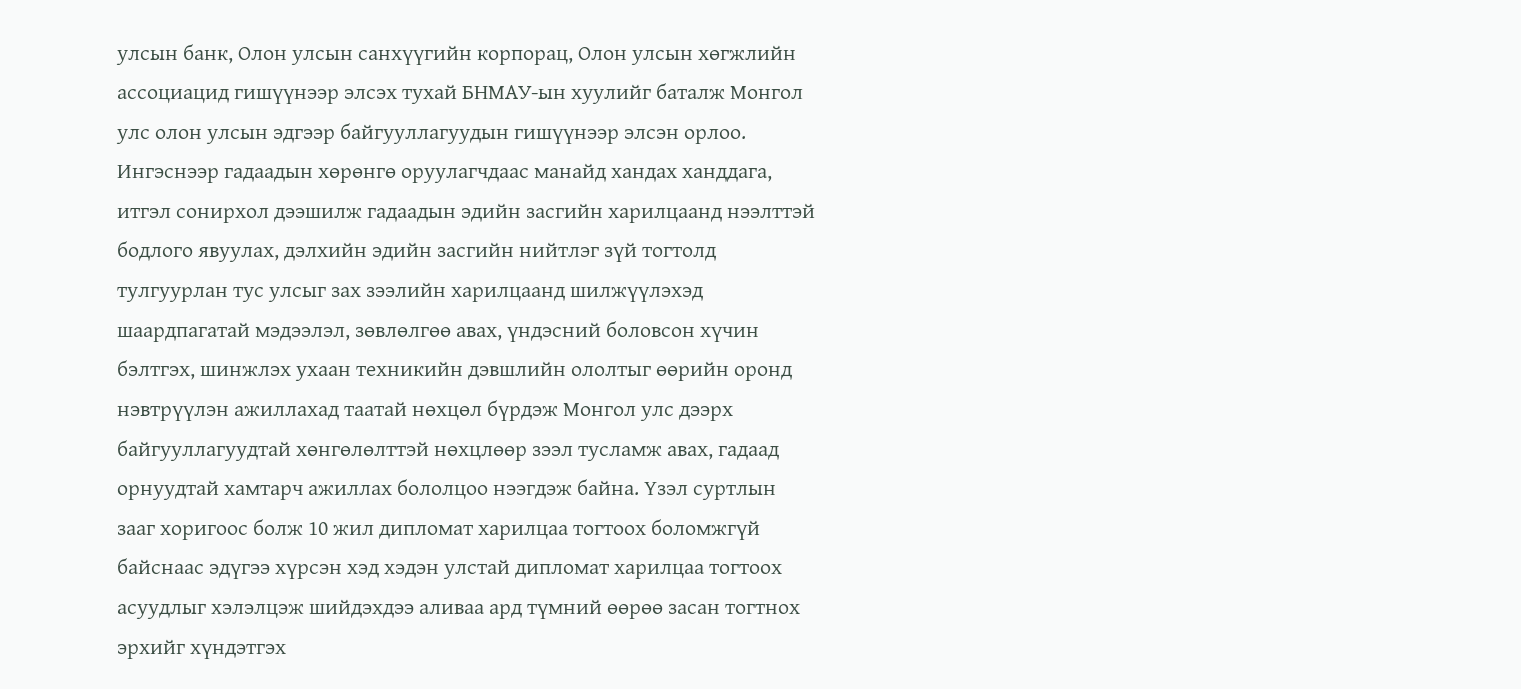улсын банк, Олон улсын санхүүгийн корпорац, Олон улсын хөгжлийн ассоциацид гишүүнээр элсэх тухай БНМАУ-ын хуулийг баталж Монгол улс олон улсын эдгээр байгууллагуудын гишүүнээр элсэн орлоо. Ингэснээр гадаадын хөрөнгө оруулагчдаас манайд хандах ханддага, итгэл сонирхол дээшилж гадаадын эдийн засгийн харилцаанд нээлттэй бодлого явуулах, дэлхийн эдийн засгийн нийтлэг зүй тогтолд тулгуурлан тус улсыг зах зээлийн харилцаанд шилжүүлэхэд шаардпагатай мэдээлэл, зөвлөлгөө авах, үндэсний боловсон хүчин бэлтгэх, шинжлэх ухаан техникийн дэвшлийн ололтыг өөрийн оронд нэвтрүүлэн ажиллахад таатай нөхцөл бүрдэж Монгол улс дээрх байгууллагуудтай хөнгөлөлттэй нөхцлөөр зээл тусламж авах, гадаад орнуудтай хамтарч ажиллах бололцоо нээгдэж байна. Үзэл суртлын зааг хоригоос болж 10 жил дипломат харилцаа тогтоох боломжгүй байснаас эдүгээ хүрсэн хэд хэдэн улстай дипломат харилцаа тогтоох асуудлыг хэлэлцэж шийдэхдээ аливаа ард түмний өөрөө засан тогтнох эрхийг хүндэтгэх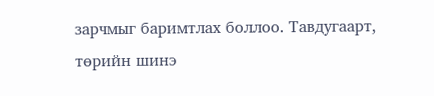зарчмыг баримтлах боллоо. Тавдугаарт, төрийн шинэ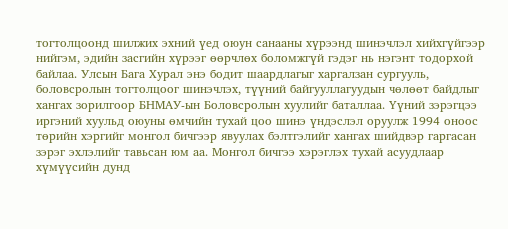тогтолцоонд шилжих эхний үед оюун санааны хүрээнд шинэчлэл хийхгүйгээр нийгэм, эдийн засгийн хүрээг өөрчлөх боломжгүй гэдэг нь нэгэнт тодорхой байлаа. Улсын Бага Хурал энэ бодит шаардлагыг харгалзан сургууль, боловсролын тогтолцоог шинэчлэх, түүний байгууллагуудын чөлөөт байдлыг хангах зорилгоор БНМАУ-ын Боловсролын хуулийг баталлаа. Үүний зэрэгцээ иргэний хуульд оюуны өмчийн тухай цоо шинэ үндэслэл оруулж 1994 оноос төрийн хэргийг монгол бичгээр явуулах бэлтгэлийг хангах шийдвэр гаргасан зэрэг эхлэлийг тавьсан юм аа. Монгол бичгээ хэрэглэх тухай асуудлаар хүмүүсийн дунд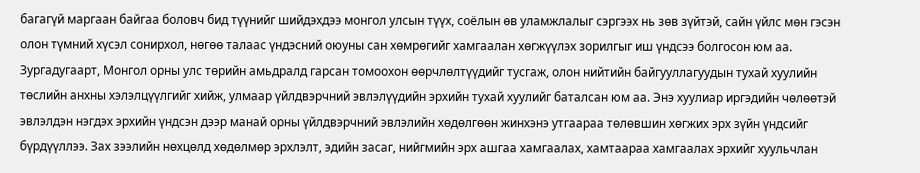багагүй маргаан байгаа боловч бид түүнийг шийдэхдээ монгол улсын түүх, соёлын өв уламжлалыг сэргээх нь зөв зүйтэй, сайн үйлс мөн гэсэн олон түмний хүсэл сонирхол, нөгөө талаас үндэсний оюуны сан хөмрөгийг хамгаалан хөгжүүлэх зорилгыг иш үндсээ болгосон юм аа. Зургадугаарт, Монгол орны улс төрийн амьдралд гарсан томоохон өөрчлөлтүүдийг тусгаж, олон нийтийн байгууллагуудын тухай хуулийн төслийн анхны хэлэлцүүлгийг хийж, улмаар үйлдвэрчний эвлэлүүдийн эрхийн тухай хуулийг баталсан юм аа. Энэ хуулиар иргэдийн чөлөөтэй эвлэлдэн нэгдэх эрхийн үндсэн дээр манай орны үйлдвэрчний эвлэлийн хөдөлгөөн жинхэнэ утгаараа төлөвшин хөгжих эрх зүйн үндсийг бүрдүүллээ. Зах зээлийн нөхцөлд хөдөлмөр эрхлэлт, эдийн засаг, нийгмийн эрх ашгаа хамгаалах, хамтаараа хамгаалах эрхийг хуульчлан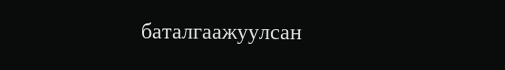баталгаажуулсан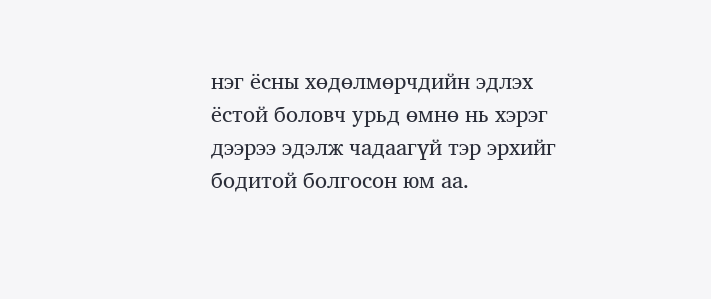нэг ёсны хөдөлмөрчдийн эдлэх ёстой боловч урьд өмнө нь хэрэг дээрээ эдэлж чадаагүй тэр эрхийг бодитой болгосон юм аа.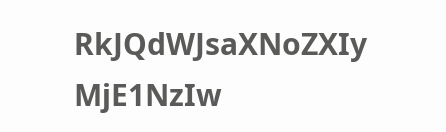RkJQdWJsaXNoZXIy MjE1NzIw